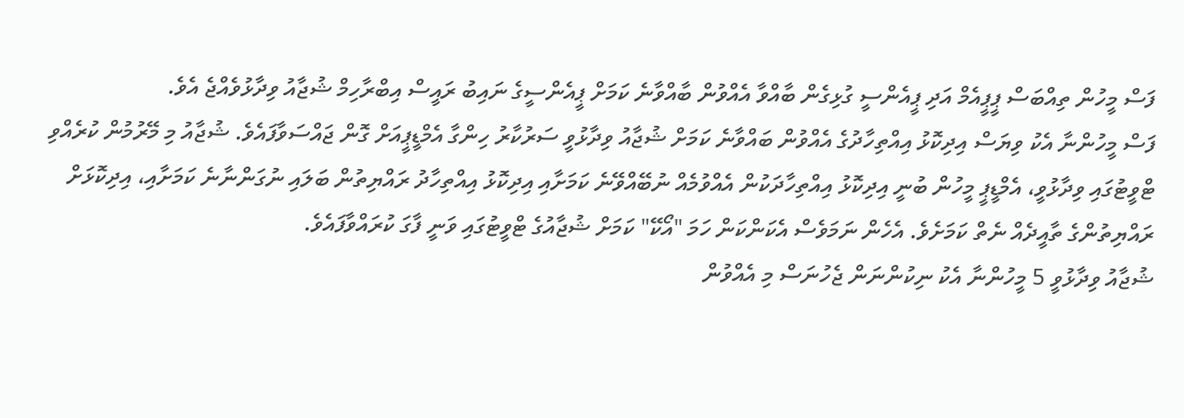ފަސް މީހުން ތިއްބަސް ޕީޕީއެމް އަދި ޕީއެންސީ ގުޅިގެން ބާއްވާ އެއްވުން ބާއްވާނެ ކަމަށް ޕީއެންސީގެ ނައިބު ރައީސް އިބްރާހިމް ޝުޖާއު ވިދާޅުވެއްޖެ އެވެ.
ފަސް މީހުންނާ އެކު ވިޔަސް އިދިކޮޅު އިއްތިހާދުގެ އެއްވުން ބައްވާނެ ކަމަށް ޝުޖާއު ވިދާޅުވީ ސަރުކާރު ހިންގާ އެމްޑީޕީއަށް ގޮން ޖައްސަވާފައެވެ. ޝުޖާއު މި މޭރުމުން ކުރެއްވި ޓްވީޓުގައި ވިދާޅުވީ، އެމްޑީޕީ މީހުން ބުނީ އިދިކޮޅު އިއްތިހާދަކުން އެއްވުމެއް ނުބޭއްވޭނެ ކަމަށާއި އިދިކޮޅު އިއްތިހާދު ރައްޔިތުން ބަލައި ނުގަންނާނެ ކަމަށާއި، އިދިކޮޅަށް ރައްޔިތުންގެ ތާއީދެއް ނެތް ކަމަށެވެ. އެހެން ނަމަވެސް އެކަންކަން ހަމަ "އޯކޭ" ކަމަށް ޝުޖާއުގެ ޓްވީޓުގައި ވަނީ ފާގަ ކުރައްވާފައެވެ.
ޝުޖާއު ވިދާޅުވީ 5 މީހުންނާ އެކު ނިކުންނަން ޖެހުނަސް މި އެއްވުން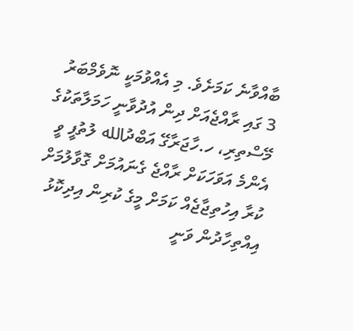ބާއްވާނެ ކަމަށެވެ. މި އެއްވުމަކީ ނޮވެމްބަރު 3 ގައި ރާއްޖެއަށް ދިން އުދުވާނީ ހަމަލާތަކުގެ މޭސްތިރި، ހ.ހާޖަރާގޭ އަބްދުالله ލުތުފީ ވީ އެންމެ އަވަހަކަށް ރާއްޖެ ގެނައުމަށް ގޮވާލުމަށް ކުރާ އިހުތިޖާޖެއް ކަމަށް މީގެ ކުރިން އިދިކޮޅު އިއްތިހާދުން ވަނީ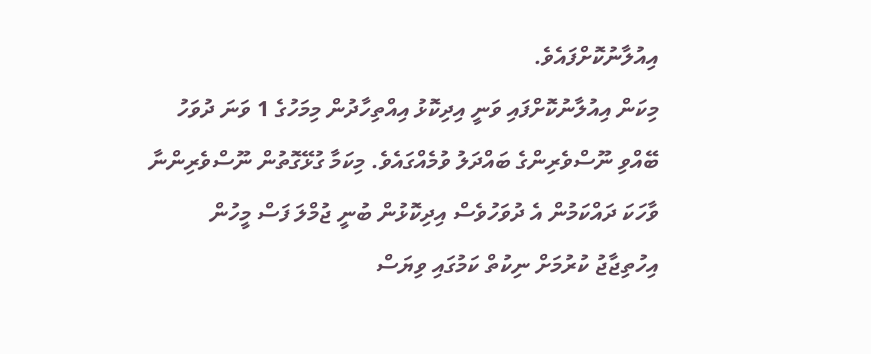އިއުލާނުކޮށްފައެވެ.
މިކަން އިއުލާނުކޮށްފައި ވަނީ އިދިކޮޅު އިއްތިހާދުން މިމަހުގެ 1 ވަނަ ދުވަހު ބޭއްވި ނޫސްވެރިންގެ ބައްދަލު ވުމެއްގައެވެ. މިކަމާ ގުޅޭގޮތުން ނޫސްވެރިންނާ ވާހަކަ ދައްކަމުން އެ ދުވަހުވެސް އިދިކޮޅުން ބުނީ ޖުމްލަ ފަސް މީހުން އިހުތިޖާޖު ކުރުމަށް ނިކުތް ކަމުގައި ވިޔަސް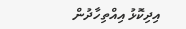އިދިކޮޅު އިއްތިހާދުން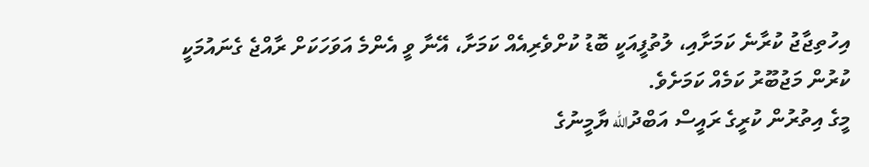އިހުތިޖާޖު ކުރާނެ ކަމަށާއި، ލުތުފީއަކީ ބޮޑު ކުށްވެރިއެއް ކަމަށާ، އޭނާ ވީ އެންމެ އަވަހަކަށް ރާއްޖެ ގެނައުމަކީ ކުރުން މަޖުބޫރު ކަމެއް ކަމަށެވެ.
މީގެ އިތުރުން ކުރީގެ ރައީސް އަބްދުالله ޔާމީނުގެ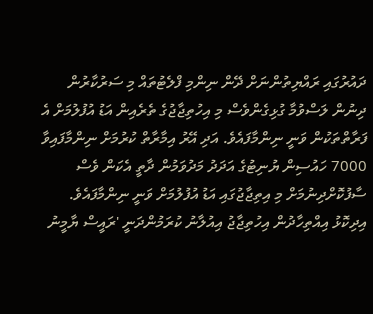ދައުރުގައި ރައްޔިތުންނަށް ދޭން ނިންމި ފްލެޓުތައް މި ސަރުކާރުން ދިނުން ލަސްވުމާ ގުޅިގެންވެސް މި އިހުތިޖާޖުގެ ތެރެއިން އަޑު އުފުލުމަށް އެ ފަރާތްތަކުން ވަނީ ނިންމާފައެވެ. އަދި އޭރު އިމާރާތް ކުރުމަށް ނިންމާފައިވާ 7000 ހައުސިން ޔުނިޓުގެ އަދަދު މަދުވަމުން ދާތީ އެކަން ވެސް ސާފުކޮށްދިނުމަށް މި އިތިޖާޖުގައި އަޑު އުފުލުމަށް ވަނީ ނިންމާފައެވެ.
އިދިކޮޅު އިއްތިހާދުން އިހުތިޖާޖު އިއުލާނު ކުރަމުންދަނީ 'ރައީސް ޔާމީނު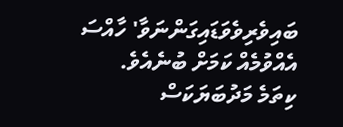ބައިވެރިވެވަޑައިގަންނަވާ' ހާއްސަ އެއްވުމެއް ކަމަށް ބުނެއެވެ.
ކިތަމެ މަދުބަޔަކަސް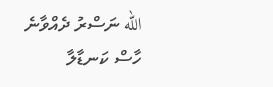الله ނަސްރު ދެއްވާނެ ހާސް ކަނޑާލާ